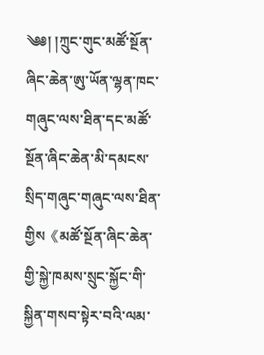༄༅། །ཀྲུང་གུང་མཚོ་སྔོན་ཞིང་ཆེན་ཨུ་ཡོན་ལྷན་ཁང་གཞུང་ལས་ཐིན་དང་མཚོ་སྔོན་ཞིང་ཆེན་མི་དམངས་སྲིད་གཞུང་གཞུང་ལས་ཐིན་གྱིས《མཚོ་སྔོན་ཞིང་ཆེན་གྱི་སྐྱེ་ཁམས་སྲུང་སྐྱོང་གི་སྐྱིན་གསབ་སྟེར་བའི་ལམ་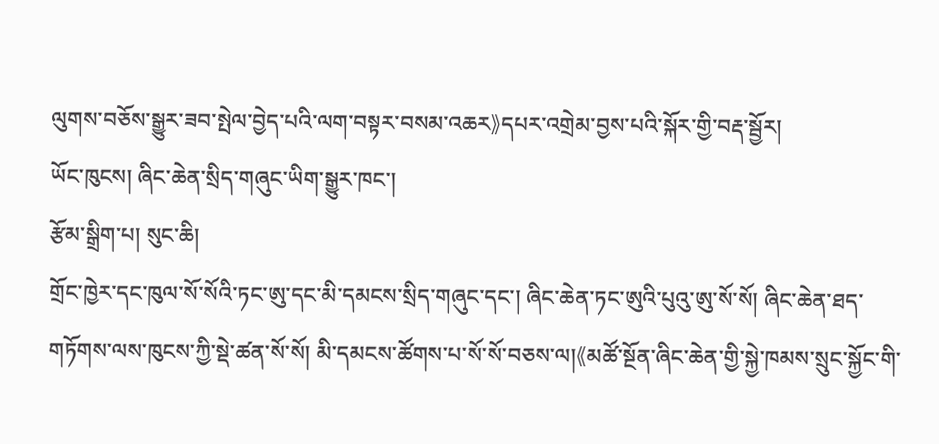ལུགས་བཅོས་སྒྱུར་ཟབ་སྤེལ་བྱེད་པའི་ལག་བསྟར་བསམ་འཆར》དཔར་འགྲེམ་བྱས་པའི་སྐོར་གྱི་བརྡ་སྦྱོར།
ཡོང་ཁུངས། ཞིང་ཆེན་སྲིད་གཞུང་ཡིག་སྒྱུར་ཁང་།
རྩོམ་སྒྲིག་པ། སུང་ཆི།
གྲོང་ཁྱེར་དང་ཁུལ་སོ་སོའི་ཏང་ཨུ་དང་མི་དམངས་སྲིད་གཞུང་དང་། ཞིང་ཆེན་ཏང་ཨུའི་པུའུ་ཨུ་སོ་སོ། ཞིང་ཆེན་ཐད་གཏོགས་ལས་ཁུངས་ཀྱི་སྡེ་ཚན་སོ་སོ། མི་དམངས་ཚོགས་པ་སོ་སོ་བཅས་ལ།《མཚོ་སྔོན་ཞིང་ཆེན་གྱི་སྐྱེ་ཁམས་སྲུང་སྐྱོང་གི་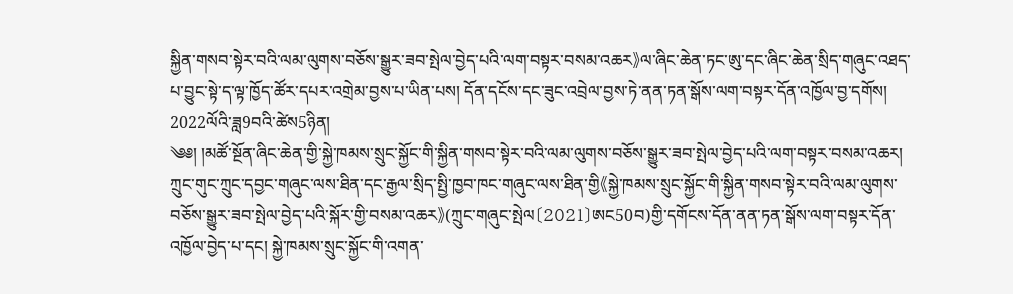སྐྱིན་གསབ་སྟེར་བའི་ལམ་ལུགས་བཅོས་སྒྱུར་ཟབ་སྤེལ་བྱེད་པའི་ལག་བསྟར་བསམ་འཆར》ལ་ཞིང་ཆེན་ཏང་ཨུ་དང་ཞིང་ཆེན་སྲིད་གཞུང་འཐད་པ་བྱུང་སྟེ་ད་ལྟ་ཁྱོད་ཚོར་དཔར་འགྲེམ་བྱས་པ་ཡིན་པས། དོན་དངོས་དང་ཟུང་འབྲེལ་བྱས་ཏེ་ནན་ཏན་སྒོས་ལག་བསྟར་དོན་འཁྱོལ་བྱ་དགོས།
2022ལོའི་ཟླ9བའི་ཚེས5ཉིན།
༄༅། །མཚོ་སྔོན་ཞིང་ཆེན་གྱི་སྐྱེ་ཁམས་སྲུང་སྐྱོང་གི་སྐྱིན་གསབ་སྟེར་བའི་ལམ་ལུགས་བཅོས་སྒྱུར་ཟབ་སྤེལ་བྱེད་པའི་ལག་བསྟར་བསམ་འཆར།
ཀྲུང་གུང་ཀྲུང་དབྱང་གཞུང་ལས་ཐིན་དང་རྒྱལ་སྲིད་སྤྱི་ཁྱབ་ཁང་གཞུང་ལས་ཐིན་གྱི《སྐྱེ་ཁམས་སྲུང་སྐྱོང་གི་སྐྱིན་གསབ་སྟེར་བའི་ལམ་ལུགས་བཅོས་སྒྱུར་ཟབ་སྤེལ་བྱེད་པའི་སྐོར་གྱི་བསམ་འཆར》(ཀྲུང་གཞུང་སྤེལ〔2021〕ཨང50བ)གྱི་དགོངས་དོན་ནན་ཏན་སྒོས་ལག་བསྟར་དོན་འཁྱོལ་བྱེད་པ་དང། སྐྱེ་ཁམས་སྲུང་སྐྱོང་གི་འགན་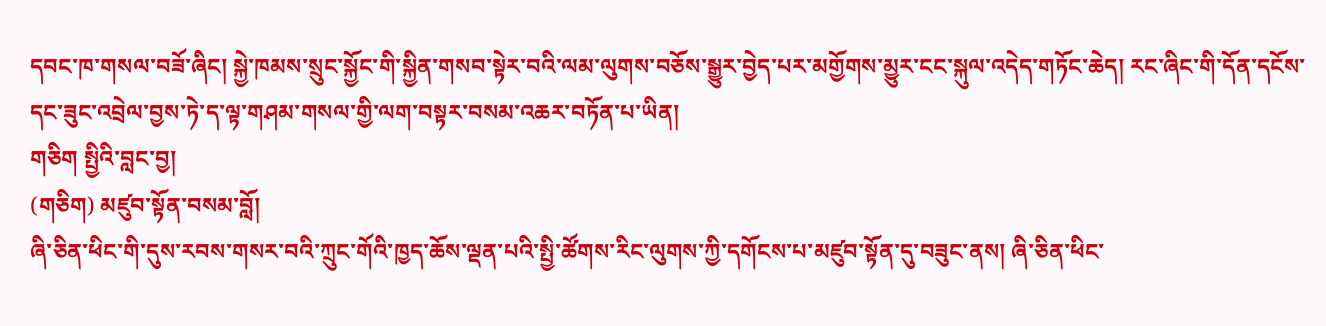དབང་ཁ་གསལ་བཟོ་ཞིང། སྐྱེ་ཁམས་སྲུང་སྐྱོང་གི་སྐྱིན་གསབ་སྟེར་བའི་ལམ་ལུགས་བཅོས་སྒྱུར་བྱེད་པར་མགྱོགས་མྱུར་ངང་སྐུལ་འདེད་གཏོང་ཆེད། རང་ཞིང་གི་དོན་དངོས་དང་ཟུང་འབྲེལ་བྱས་ཏེ་ད་ལྟ་གཤམ་གསལ་གྱི་ལག་བསྟར་བསམ་འཆར་བཏོན་པ་ཡིན།
གཅིག སྤྱིའི་བླང་བྱ།
(གཅིག) མཛུབ་སྟོན་བསམ་བློ།
ཞི་ཅིན་ཕིང་གི་དུས་རབས་གསར་བའི་ཀྲུང་གོའི་ཁྱད་ཆོས་ལྡན་པའི་སྤྱི་ཚོགས་རིང་ལུགས་ཀྱི་དགོངས་པ་མཛུབ་སྟོན་དུ་བཟུང་ནས། ཞི་ཅིན་ཕིང་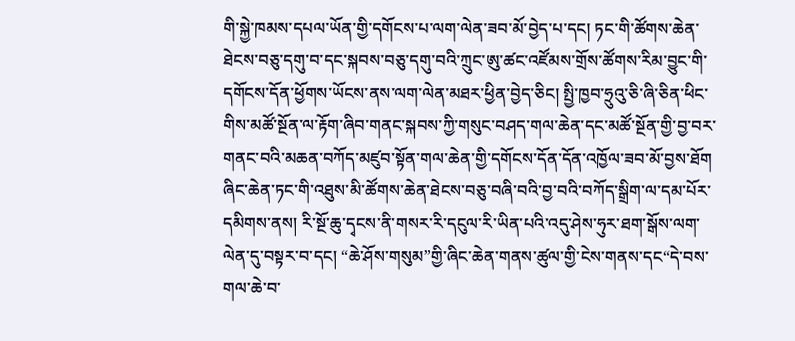གི་སྐྱེ་ཁམས་དཔལ་ཡོན་གྱི་དགོངས་པ་ལག་ལེན་ཟབ་མོ་བྱེད་པ་དང། ཏང་གི་ཚོགས་ཆེན་ཐེངས་བཅུ་དགུ་བ་དང་སྐབས་བཅུ་དགུ་བའི་ཀྲུང་ཨུ་ཚང་འཛོམས་གྲོས་ཚོགས་རིམ་བྱུང་གི་དགོངས་དོན་ཕྱོགས་ཡོངས་ནས་ལག་ལེན་མཐར་ཕྱིན་བྱེད་ཅིང། སྤྱི་ཁྱབ་ཧྲུའུ་ཅི་ཞི་ཅིན་ཕིང་གིས་མཚོ་སྔོན་ལ་རྟོག་ཞིབ་གནང་སྐབས་ཀྱི་གསུང་བཤད་གལ་ཆེན་དང་མཚོ་སྔོན་གྱི་བྱ་བར་གནང་བའི་མཆན་བཀོད་མཛུབ་སྟོན་གལ་ཆེན་གྱི་དགོངས་དོན་དོན་འཁྱོལ་ཟབ་མོ་བྱས་ཐོག ཞིང་ཆེན་ཏང་གི་འཐུས་མི་ཚོགས་ཆེན་ཐེངས་བཅུ་བཞི་བའི་བྱ་བའི་བཀོད་སྒྲིག་ལ་དམ་པོར་དམིགས་ནས། རི་སྔོ་ཆུ་དྭངས་ནི་གསར་རི་དངུལ་རི་ཡིན་པའི་འདུ་ཤེས་ཧུར་ཐག་སྒོས་ལག་ལེན་དུ་བསྟར་བ་དང། “ཆེ་ཤོས་གསུམ”གྱི་ཞིང་ཆེན་གནས་ཚུལ་གྱི་ངེས་གནས་དང“དེ་བས་གལ་ཆེ་བ་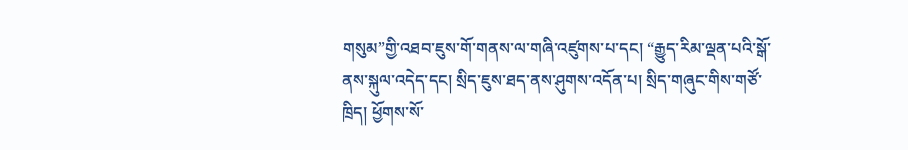གསུམ”གྱི་འཐབ་ཇུས་གོ་གནས་ལ་གཞི་འཛུགས་པ་དང། “རྒྱུད་རིམ་ལྡན་པའི་སྒོ་ནས་སྐུལ་འདེད་དང། སྲིད་ཇུས་ཐད་ནས་ཤུགས་འདོན་པ། སྲིད་གཞུང་གིས་གཙོ་ཁྲིད། ཕྱོགས་སོ་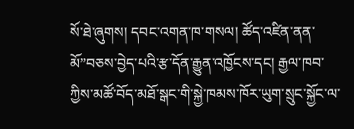སོ་ཐེ་ཞུགས། དབང་འགན་ཁ་གསལ། ཚོད་འཛིན་ནན་མོ”བཅས་བྱེད་པའི་རྩ་དོན་རྒྱུན་འཁྱོངས་དང། རྒྱལ་ཁབ་ཀྱིས་མཚོ་བོད་མཐོ་སྒང་གི་སྐྱེ་ཁམས་ཁོར་ཡུག་སྲུང་སྐྱོང་ལ་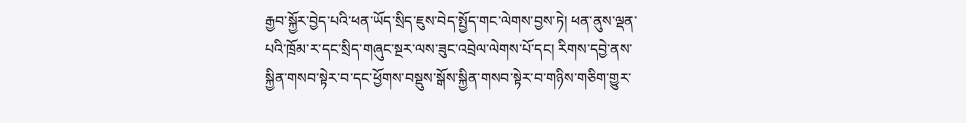རྒྱབ་སྐྱོར་བྱེད་པའི་ཕན་ཡོད་སྲིད་ཇུས་བེད་སྤྱོད་གང་ལེགས་བྱས་ཏེ། ཕན་ནུས་ལྡན་པའི་ཁྲོམ་ར་དང་སྲིད་གཞུང་སྔར་ལས་ཟུང་འབྲེལ་ལེགས་པོ་དང། རིགས་དབྱེ་ནས་སྐྱིན་གསབ་སྟེར་བ་དང་ཕྱོགས་བསྡུས་སྒོས་སྐྱིན་གསབ་སྟེར་བ་གཉིས་གཅིག་གྱུར་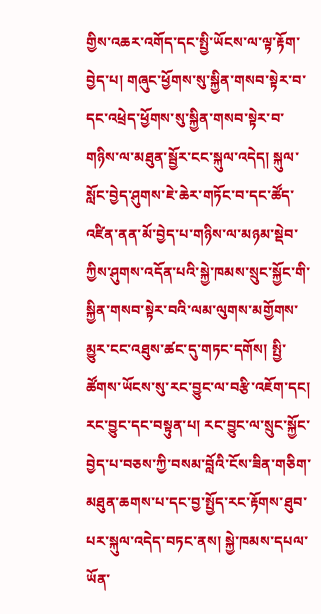གྱིས་འཆར་འགོད་དང་སྤྱི་ཡོངས་ལ་ལྟ་རྟོག་བྱེད་པ། གཞུང་ཕྱོགས་སུ་སྐྱིན་གསབ་སྟེར་བ་དང་འཕྲེད་ཕྱོགས་སུ་སྐྱིན་གསབ་སྟེར་བ་གཉིས་ལ་མཐུན་སྦྱོར་ངང་སྐུལ་འདེད། སྐུལ་སློང་བྱེད་ཤུགས་ཇེ་ཆེར་གཏོང་བ་དང་ཚོད་འཛིན་ནན་མོ་བྱེད་པ་གཉིས་ལ་མཉམ་སྡེབ་ཀྱིས་ཤུགས་འདོན་པའི་སྐྱེ་ཁམས་སྲུང་སྐྱོང་གི་སྐྱིན་གསབ་སྟེར་བའི་ལམ་ལུགས་མགྱོགས་མྱུར་ངང་འཐུས་ཚང་དུ་གཏང་དགོས། སྤྱི་ཚོགས་ཡོངས་སུ་རང་བྱུང་ལ་བརྩི་འཇོག་དང། རང་བྱུང་དང་བསྟུན་པ། རང་བྱུང་ལ་སྲུང་སྐྱོང་བྱེད་པ་བཅས་ཀྱི་བསམ་བློའི་ངོས་ཟིན་གཅིག་མཐུན་ཆགས་པ་དང་བྱ་སྤྱོད་རང་རྟོགས་ཐུབ་པར་སྐུལ་འདེད་བཏང་ནས། སྐྱེ་ཁམས་དཔལ་ཡོན་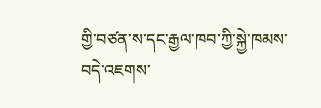གྱི་བཙན་ས་དང་རྒྱལ་ཁབ་ཀྱི་སྐྱེ་ཁམས་བདེ་འཇགས་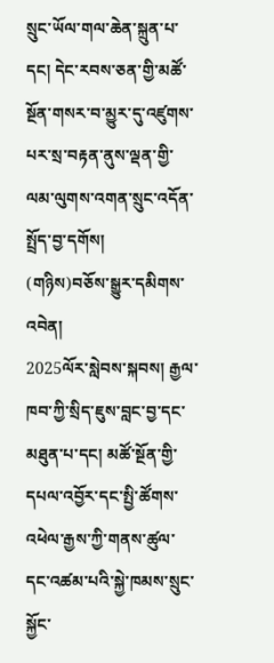སྲུང་ཡོལ་གལ་ཆེན་སྐྲུན་པ་དང། དེང་རབས་ཅན་གྱི་མཚོ་སྔོན་གསར་བ་མྱུར་དུ་འཛུགས་པར་སྲ་བརྟན་ནུས་ལྡན་གྱི་ལམ་ལུགས་འགན་སྲུང་འདོན་སྤྲོད་བྱ་དགོས།
(གཉིས)བཅོས་སྒྱུར་དམིགས་འབེན།
2025ལོར་སླེབས་སྐབས། རྒྱལ་ཁབ་ཀྱི་སྲིད་ཇུས་བླང་བྱ་དང་མཐུན་པ་དང། མཚོ་སྔོན་གྱི་དཔལ་འབྱོར་དང་སྤྱི་ཚོགས་འཕེལ་རྒྱས་ཀྱི་གནས་ཚུལ་དང་འཚམ་པའི་སྐྱེ་ཁམས་སྲུང་སྐྱོང་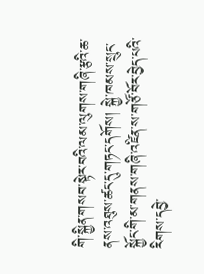གི་སྐྱིན་གསབ་སྟེར་བའི་ལམ་ལུགས་གཞི་རྩའི་ཆ་ནས་འཐུས་ཚང་དུ་གཏང་དགོས། སྐྱེ་ཁམས་སྲུང་སྐྱོང་གི་མ་གནས་གཞི་འཛིན་ས་གཙོ་བོར་བྱེད་པའི་རིགས་དབྱེ་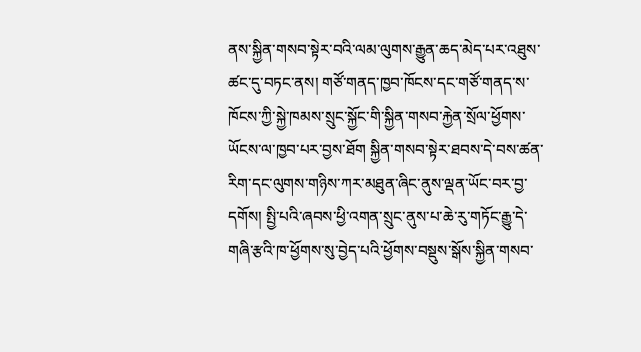ནས་སྐྱིན་གསབ་སྟེར་བའི་ལམ་ལུགས་རྒྱུན་ཆད་མེད་པར་འཐུས་ཚང་དུ་བཏང་ནས། གཙོ་གནད་ཁྱབ་ཁོངས་དང་གཙོ་གནད་ས་ཁོངས་ཀྱི་སྐྱེ་ཁམས་སྲུང་སྐྱོང་གི་སྐྱིན་གསབ་རྐྱེན་སྲོལ་ཕྱོགས་ཡོངས་ལ་ཁྱབ་པར་བྱས་ཐོག སྐྱིན་གསབ་སྟེར་ཐབས་དེ་བས་ཚན་རིག་དང་ལུགས་གཉིས་ཀར་མཐུན་ཞིང་ནུས་ལྡན་ཡོང་བར་བྱ་དགོས། སྤྱི་པའི་ཞབས་ཕྱི་འགན་སྲུང་ནུས་པ་ཆེ་རུ་གཏོང་རྒྱུ་དེ་གཞི་རྩའི་ཁ་ཕྱོགས་སུ་བྱེད་པའི་ཕྱོགས་བསྡུས་སྒོས་སྐྱིན་གསབ་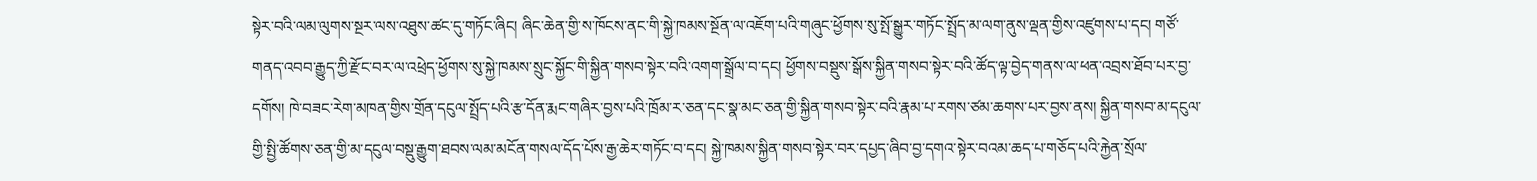སྟེར་བའི་ལམ་ལུགས་སྔར་ལས་འཐུས་ཚང་དུ་གཏོང་ཞིང། ཞིང་ཆེན་གྱི་ས་ཁོངས་ནང་གི་སྐྱེ་ཁམས་སྔོན་ལ་འཇོག་པའི་གཞུང་ཕྱོགས་སུ་སྤོ་སྒྱུར་གཏོང་སྤྲོད་མ་ལག་ནུས་ལྡན་གྱིས་འཛུགས་པ་དང། གཙོ་གནད་འབབ་རྒྱུད་ཀྱི་རྫོང་བར་ལ་འཕྲེད་ཕྱོགས་སུ་སྐྱེ་ཁམས་སྲུང་སྐྱོང་གི་སྐྱིན་གསབ་སྟེར་བའི་འགག་སྒྲོལ་བ་དང། ཕྱོགས་བསྡུས་སྒོས་སྐྱིན་གསབ་སྟེར་བའི་ཚོད་ལྟ་བྱེད་གནས་ལ་ཕན་འབྲས་ཐོབ་པར་བྱ་དགོས། ཁེ་བཟང་རེག་མཁན་གྱིས་གྲོན་དངུལ་སྤྲོད་པའི་རྩ་དོན་རྨང་གཞིར་བྱས་པའི་ཁྲོམ་ར་ཅན་དང་སྣ་མང་ཅན་གྱི་སྐྱིན་གསབ་སྟེར་བའི་རྣམ་པ་རགས་ཙམ་ཆགས་པར་བྱས་ནས། སྐྱིན་གསབ་མ་དངུལ་གྱི་སྤྱི་ཚོགས་ཅན་གྱི་མ་དངུལ་བསྡུ་རྒྱུག་ཐབས་ལམ་མངོན་གསལ་དོད་པོས་རྒྱ་ཆེར་གཏོང་བ་དང། སྐྱེ་ཁམས་སྐྱིན་གསབ་སྟེར་བར་དཔྱད་ཞིབ་བྱ་དགའ་སྟེར་བའམ་ཆད་པ་གཅོད་པའི་རྐྱེན་སྲོལ་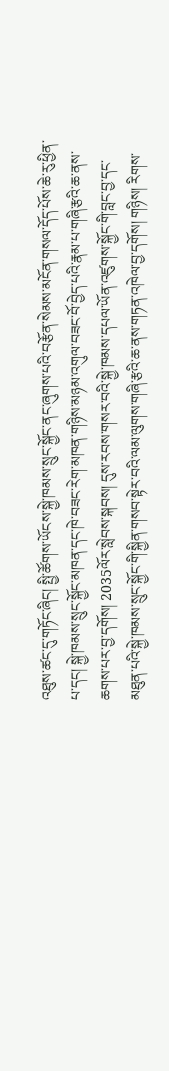འཐུས་ཚང་དུ་གཏོང་ཞིང། སྤྱི་ཚོགས་ཡོངས་སྐྱེ་ཁམས་སྲུང་སྐྱོང་ནང་ཞུགས་པའི་བརྩོན་སེམས་མངོན་གསལ་དོད་པོས་ཆེ་རུ་ཕྱིན་པ་དང། སྐྱེ་ཁམས་སྲུང་སྐྱོང་མཁན་དང་ཁེ་བཟང་རེག་མཁན་གཉིས་མཉམ་འགུལ་བཟང་བོ་བྱེད་པའི་རྣམ་པ་གཞི་རྩའི་ཆ་ནས་ཆགས་པར་བྱ་དགོས། 2035ལོར་སླེབས་སྐབས། དུས་རབས་གསར་བའི་སྐྱེ་ཁམས་དཔལ་ཡོན་འཛུགས་སྐྱོང་གི་བླང་བྱ་དང་མཐུན་པའི་སྐྱེ་ཁམས་སྲུང་སྐྱོང་གི་སྐྱིན་གསབ་སྟེར་བའི་ལམ་ལུགས་གཞི་རྩའི་ཆ་ནས་གཏན་འཁེལ་བྱ་དགོས། གཉིས། རིགས་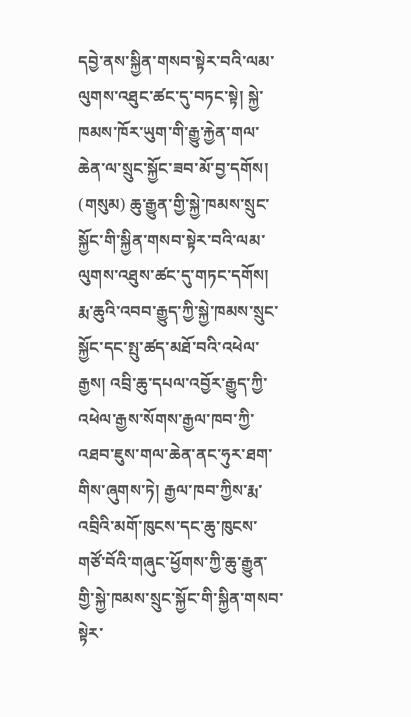དབྱེ་ནས་སྐྱིན་གསབ་སྟེར་བའི་ལམ་ལུགས་འཐུང་ཚང་དུ་བཏང་སྟེ། སྐྱེ་ཁམས་ཁོར་ཡུག་གི་རྒྱུ་རྐྱེན་གལ་ཆེན་ལ་སྲུང་སྐྱོང་ཟབ་མོ་བྱ་དགོས།
(གསུམ) ཆུ་རྒྱུན་གྱི་སྐྱེ་ཁམས་སྲུང་སྐྱོང་གི་སྐྱིན་གསབ་སྟེར་བའི་ལམ་ལུགས་འཐུས་ཚང་དུ་གཏང་དགོས། རྨ་ཆུའི་འབབ་རྒྱུད་ཀྱི་སྐྱེ་ཁམས་སྲུང་སྐྱོང་དང་སྤུ་ཚད་མཐོ་བའི་འཕེལ་རྒྱས། འབྲི་ཆུ་དཔལ་འབྱོར་རྒྱུད་ཀྱི་འཕེལ་རྒྱས་སོགས་རྒྱལ་ཁབ་ཀྱི་འཐབ་ཇུས་གལ་ཆེན་ནང་ཧུར་ཐག་གིས་ཞུགས་ཏེ། རྒྱལ་ཁབ་ཀྱིས་རྨ་འབྲིའི་མགོ་ཁུངས་དང་ཆུ་ཁུངས་གཙོ་བོའི་གཞུང་ཕྱོགས་ཀྱི་ཆུ་རྒྱུན་གྱི་སྐྱེ་ཁམས་སྲུང་སྐྱོང་གི་སྐྱིན་གསབ་སྟེར་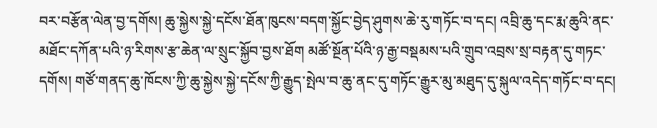བར་བརྩོན་ལེན་བྱ་དགོས། ཆུ་སྐྱེས་སྐྱེ་དངོས་ཐོན་ཁུངས་བདག་སྐྱོང་བྱེད་ཤུགས་ཆེ་རུ་གཏོང་བ་དང། འབྲི་ཆུ་དང་རྨ་ཆུའི་ནང་མཐོང་དཀོན་པའི་ཉ་རིགས་རྩ་ཆེན་ལ་སྲུང་སྐྱོབ་བྱས་ཐོག མཚོ་སྔོན་པོའི་ཉ་རྒྱ་བསྡམས་པའི་གྲུབ་འབྲས་སྲ་བརྟན་དུ་གཏང་དགོས། གཙོ་གནད་ཆུ་ཁོངས་ཀྱི་ཆུ་སྐྱེས་སྐྱེ་དངོས་ཀྱི་རྒྱུད་སྤེལ་བ་ཆུ་ནང་དུ་གཏོང་རྒྱུར་མུ་མཐུད་དུ་སྐུལ་འདེད་གཏོང་བ་དང།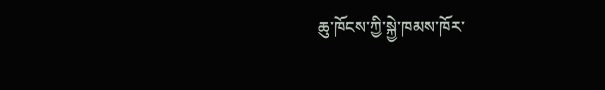ཆུ་ཁོངས་ཀྱི་སྐྱེ་ཁམས་ཁོར་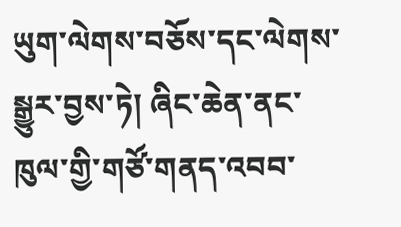ཡུག་ལེགས་བཅོས་དང་ལེགས་སྒྱུར་བྱས་ཏེ། ཞིང་ཆེན་ནང་ཁུལ་གྱི་གཙོ་གནད་འབབ་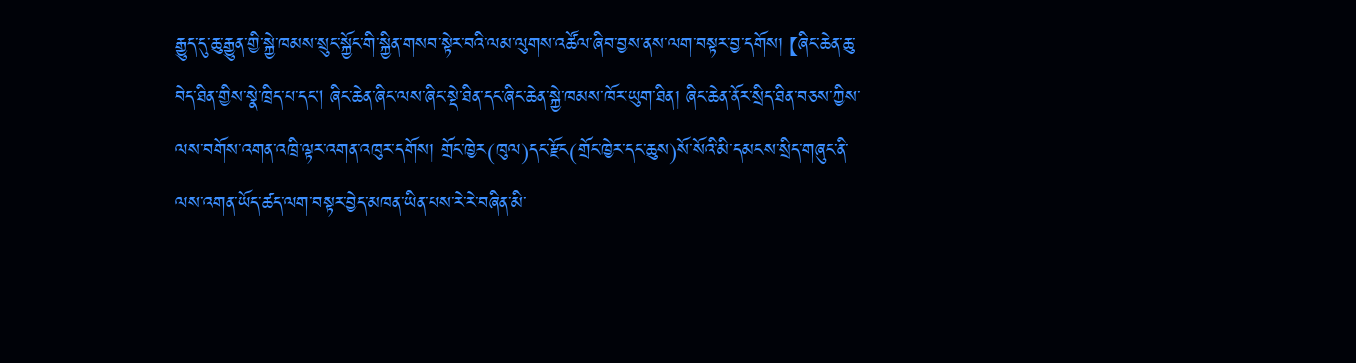རྒྱུད་དུ་ཆུ་རྒྱུན་གྱི་སྐྱེ་ཁམས་སྲུང་སྐྱོང་གི་སྐྱིན་གསབ་སྟེར་བའི་ལམ་ལུགས་འཚོལ་ཞིབ་བྱས་ནས་ལག་བསྟར་བྱ་དགོས། 【ཞིང་ཆེན་ཆུ་བེད་ཐིན་གྱིས་སྣེ་ཁྲིད་པ་དང། ཞིང་ཆེན་ཞིང་ལས་ཞིང་སྡེ་ཐིན་དང་ཞིང་ཆེན་སྐྱེ་ཁམས་ཁོར་ཡུག་ཐིན། ཞིང་ཆེན་ནོར་སྲིད་ཐིན་བཅས་ཀྱིས་ལས་བགོས་འགན་འཁྲི་ལྟར་འགན་འཁུར་དགོས། གྲོང་ཁྱེར(ཁུལ)དང་རྫོང(གྲོང་ཁྱེར་དང་ཆུས)སོ་སོའི་མི་དམངས་སྲིད་གཞུང་ནི་ལས་འགན་ཡོད་ཚད་ལག་བསྟར་བྱེད་མཁན་ཡིན་པས་རེ་རེ་བཞིན་མི་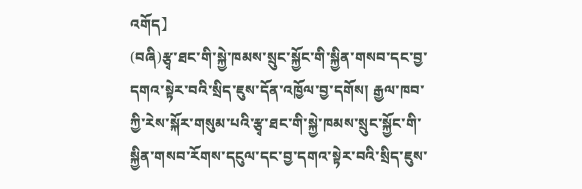འགོད】
(བཞི)རྩྭ་ཐང་གི་སྐྱེ་ཁམས་སྲུང་སྐྱོང་གི་སྐྱིན་གསབ་དང་བྱ་དགའ་སྟེར་བའི་སྲིད་ཇུས་དོན་འཁྱོལ་བྱ་དགོས། རྒྱལ་ཁབ་ཀྱི་རེས་སྐོར་གསུམ་པའི་རྩྭ་ཐང་གི་སྐྱེ་ཁམས་སྲུང་སྐྱོང་གི་སྐྱིན་གསབ་རོགས་དངུལ་དང་བྱ་དགའ་སྟེར་བའི་སྲིད་ཇུས་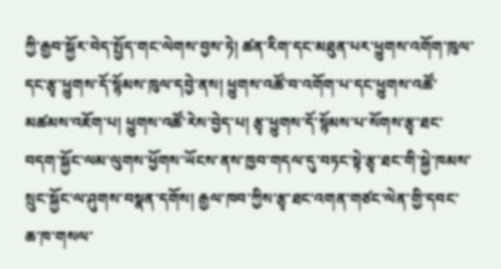ཀྱི་རྒྱབ་སྐྱོར་བེད་སྤྱོད་གང་ལེགས་བྱས་ཏེ། ཚན་རིག་དང་མཐུན་པར་ཕྱུགས་འགོག་ཁུལ་དང་རྩྭ་ཕྱུགས་དོ་སྙོམས་ཁུལ་དབྱེ་ནས། ཕྱུགས་འཚོ་བ་འགོག་པ་དང་ཕྱུགས་འཚོ་མཚམས་འཇོག་པ། ཕྱུགས་འཚོ་རེས་བྱེད་པ། རྩྭ་ཕྱུགས་དོ་སྙོམས་པ་སོགས་རྩྭ་ཐང་བདག་སྐྱོང་ལམ་ལུགས་ཕྱོགས་ཡོངས་ནས་ཁྱབ་གདལ་དུ་བཏང་སྟེ་རྩྭ་ཐང་གི་སྐྱེ་ཁམས་སྲུང་སྐྱོང་ལ་ཤུགས་བསྣན་དགོས། རྒྱལ་ཁབ་ཀྱིས་རྩྭ་ཐང་འགན་གཙང་ལེན་གྱི་དབང་ཆ་ཁ་གསལ་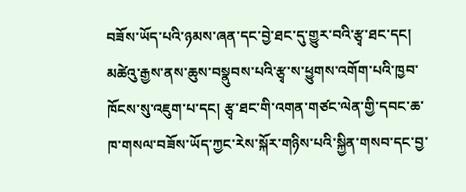བཟོས་ཡོད་པའི་ཉམས་ཞན་དང་བྱེ་ཐང་དུ་གྱུར་བའི་རྩྭ་ཐང་དང། མཚེའུ་རྒྱས་ནས་ཆུས་བསྣུབས་པའི་རྩྭ་ས་ཕྱུགས་འགོག་པའི་ཁྱབ་ཁོངས་སུ་འཇུག་པ་དང། རྩྭ་ཐང་གི་འགན་གཙང་ལེན་གྱི་དབང་ཆ་ཁ་གསལ་བཟོས་ཡོད་ཀྱང་རེས་སྐོར་གཉིས་པའི་སྐྱིན་གསབ་དང་བྱ་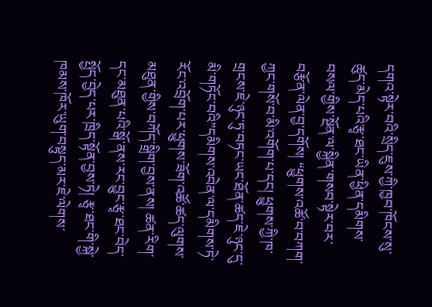དགའ་སྟེར་བའི་སྲིད་ཇུས་ཀྱི་ཁྱབ་ཁོངས་སུ་ཚུད་མེད་པའི་རྩྭ་ཐང་ཡིན་ཕྱིན་དམིགས་བསལ་གྱིས་སྔོན་ལ་སྐྱིན་གསབ་སྟེར་བར་བརྩོན་ལེན་བྱ་དགོས། “ཕྱུགས་འཚོ་བ་བཀག་ཀྱང་གསོ་བ་མི་འགོག་པ་དང། ཕྱུགས་ཀྱི་ཁ་གྲངས་ཇེ་ཉུང་ཏུ་བཏང་ཡང་ཐོན་ཚད་ཇེ་ཉུང་དུ་མི་གཏོང་བའི”དམིགས་འབེན་ལ་དམིགས་ཏེ་རོང་འབྲོག་པར་ཕྱུགས་ཟོག་འཚོ་ཚད་ལུགས་མཐུན་གྱིས་བཀོད་སྒྲིག་བྱས་ནས། ཚན་རིག་དང་མཐུན་པའི་སྒོ་ནས་རང་བྱུང་རྩྭ་ཐང་བེད་སྤྱོད་བྱེད་པར་ཁྲིད་སྟོན་བྱས་ཏེ། རྩྭ་ཐང་གི་སྐྱེ་ཁམས་ཁོར་ཡུག་བསྟུད་མར་ཇེ་ལེགས་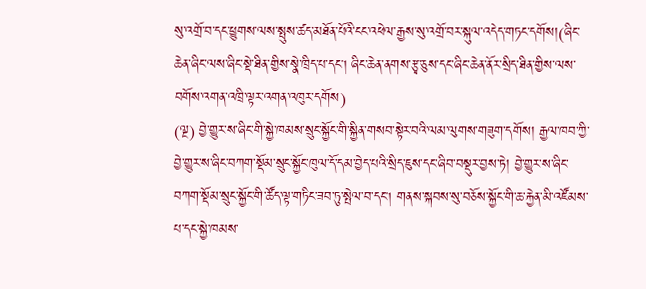སུ་འགྲོ་བ་དང་ཕྱུགས་ལས་སྤུས་ཚད་མཐོན་པོའི་ངང་འཕེལ་རྒྱས་སུ་འགྲོ་བར་སྐུལ་འདེད་གཏང་དགོས།(ཞིང་ཆེན་ཞིང་ལས་ཞིང་སྡེ་ཐིན་གྱིས་སྣེ་ཁྲིད་པ་དང། ཞིང་ཆེན་ནགས་རྩྭ་ཅུས་དང་ཞིང་ཆེན་ནོར་སྲིད་ཐིན་གྱིས་ལས་བགོས་འགན་འཁྲི་ལྟར་འགན་འཁུར་དགོས)
(ལྔ) བྱེ་གྱུར་ས་ཞིང་གི་སྐྱེ་ཁམས་སྲུང་སྐྱོང་གི་སྐྱིན་གསབ་སྟེར་བའི་ལམ་ལུགས་གཟུག་དགོས། རྒྱལ་ཁབ་ཀྱི་བྱེ་གྱུར་ས་ཞིང་བཀག་སྡོམ་སྲུང་སྐྱོང་ཁུལ་དོ་དམ་བྱེད་པའི་སྲིད་ཇུས་དང་ཞིབ་བསྡུར་བྱས་ཏེ། བྱེ་གྱུར་ས་ཞིང་བཀག་སྡོམ་སྲུང་སྐྱོང་གི་ཚོད་ལྟ་གཏིང་ཟབ་ཏུ་སྤེལ་བ་དང། གནས་སྐབས་སུ་བཅོས་སྐྱོང་གི་ཆ་རྐྱེན་མི་འཛོམས་པ་དང་སྐྱེ་ཁམས་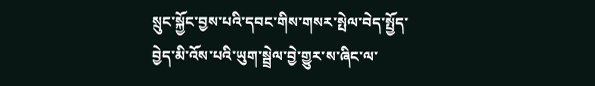སྲུང་སྐྱོང་བྱས་པའི་དབང་གིས་གསར་སྤེལ་བེད་སྤྱོད་བྱེད་མི་འོས་པའི་ཡུག་སྦྲེལ་བྱེ་གྱུར་ས་ཞིང་ལ་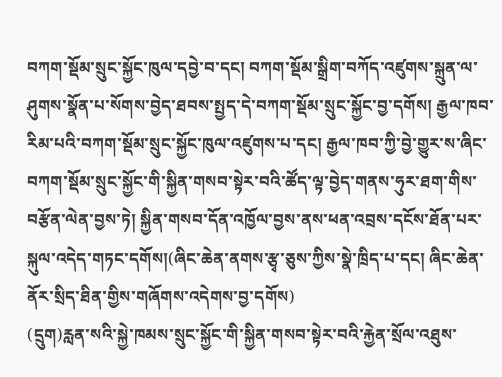བཀག་སྡོམ་སྲུང་སྐྱོང་ཁུལ་དབྱེ་བ་དང། བཀག་སྡོམ་སྒྲིག་བཀོད་འཛུགས་སྐྲུན་ལ་ཤུགས་སྣོན་པ་སོགས་བྱེད་ཐབས་སྤྱད་དེ་བཀག་སྡོམ་སྲུང་སྐྱོང་བྱ་དགོས། རྒྱལ་ཁབ་རིམ་པའི་བཀག་སྡོམ་སྲུང་སྐྱོང་ཁུལ་འཛུགས་པ་དང། རྒྱལ་ཁབ་ཀྱི་བྱེ་གྱུར་ས་ཞིང་བཀག་སྡོམ་སྲུང་སྐྱོང་གི་སྐྱིན་གསབ་སྟེར་བའི་ཚོད་ལྟ་བྱེད་གནས་ཧུར་ཐག་གིས་བརྩོན་ལེན་བྱས་ཏེ། སྐྱིན་གསབ་དོན་འཁྱོལ་བྱས་ནས་ཕན་འབྲས་དངོས་ཐོན་པར་སྐུལ་འདེད་གཏང་དགོས།(ཞིང་ཆེན་ནགས་རྩྭ་ཅུས་ཀྱིས་སྣེ་ཁྲིད་པ་དང། ཞིང་ཆེན་ནོར་སྲིད་ཐིན་གྱིས་གཞོགས་འདེགས་བྱ་དགོས)
(དྲུག)རླན་སའི་སྐྱེ་ཁམས་སྲུང་སྐྱོང་གི་སྐྱིན་གསབ་སྟེར་བའི་རྐྱེན་སྲོལ་འཐུས་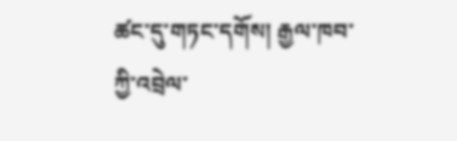ཚང་དུ་གཏང་དགོས། རྒྱལ་ཁབ་ཀྱི་འབྲེལ་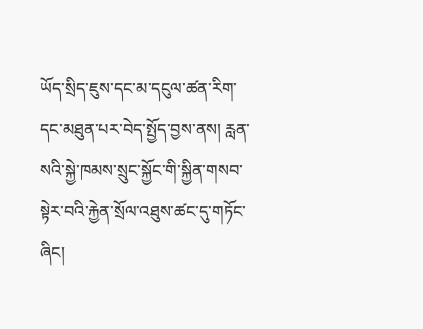ཡོད་སྲིད་ཇུས་དང་མ་དངུལ་ཚན་རིག་དང་མཐུན་པར་བེད་སྤྱོད་བྱས་ནས། རླན་སའི་སྐྱེ་ཁམས་སྲུང་སྐྱོང་གི་སྐྱིན་གསབ་སྟེར་བའི་རྐྱེན་སྲོལ་འཐུས་ཚང་དུ་གཏོང་ཞིང།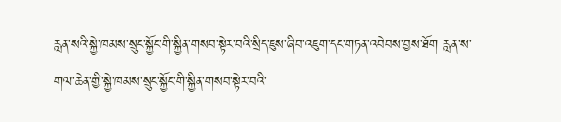རླན་སའི་སྐྱེ་ཁམས་སྲུང་སྐྱོང་གི་སྐྱིན་གསབ་སྟེར་བའི་སྲིད་ཇུས་ཞིབ་འཇུག་དང་གཏན་འབེབས་བྱས་ཐོག རླན་ས་གལ་ཆེན་གྱི་སྐྱེ་ཁམས་སྲུང་སྐྱོང་གི་སྐྱིན་གསབ་སྟེར་བའི་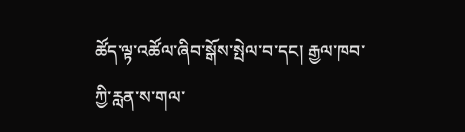ཚོད་ལྟ་འཚོལ་ཞིབ་སྒོས་སྤེལ་བ་དང། རྒྱལ་ཁབ་ཀྱི་རླན་ས་གལ་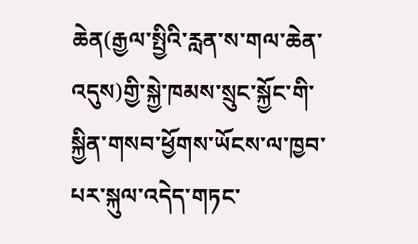ཆེན(རྒྱལ་སྤྱིའི་རླན་ས་གལ་ཆེན་འདུས)གྱི་སྐྱེ་ཁམས་སྲུང་སྐྱོང་གི་སྐྱིན་གསབ་ཕྱོགས་ཡོངས་ལ་ཁྱབ་པར་སྐུལ་འདེད་གཏང་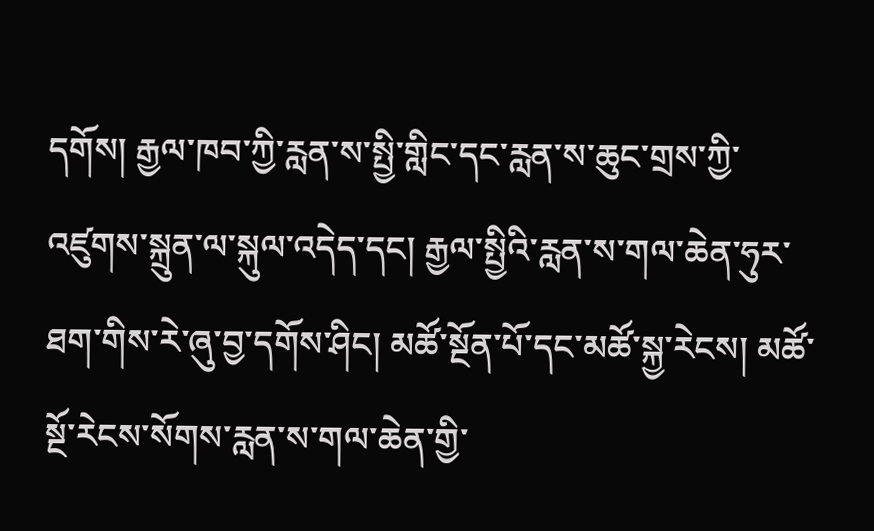དགོས། རྒྱལ་ཁབ་ཀྱི་རླན་ས་སྤྱི་གླིང་དང་རླན་ས་ཆུང་གྲས་ཀྱི་འཛུགས་སྐྲུན་ལ་སྐུལ་འདེད་དང། རྒྱལ་སྤྱིའི་རླན་ས་གལ་ཆེན་ཧུར་ཐག་གིས་རེ་ཞུ་བྱ་དགོས་ཤིང། མཚོ་སྔོན་པོ་དང་མཚོ་སྐྱ་རེངས། མཚོ་སྔོ་རེངས་སོགས་རླན་ས་གལ་ཆེན་གྱི་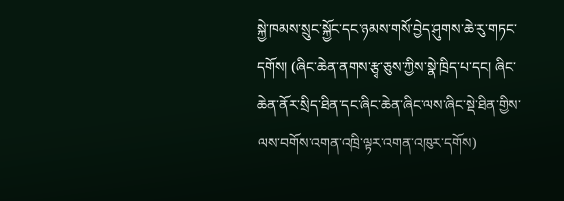སྐྱེ་ཁམས་སྲུང་སྐྱོང་དང་ཉམས་གསོ་བྱེད་ཤུགས་ཆེ་རུ་གཏང་དགོས། (ཞིང་ཆེན་ནགས་རྩྭ་ཅུས་ཀྱིས་སྣེ་ཁྲིད་པ་དང། ཞིང་ཆེན་ནོར་སྲིད་ཐིན་དང་ཞིང་ཆེན་ཞིང་ལས་ཞིང་སྡེ་ཐིན་གྱིས་ལས་བགོས་འགན་འཁྲི་ལྟར་འགན་འཁུར་དགོས)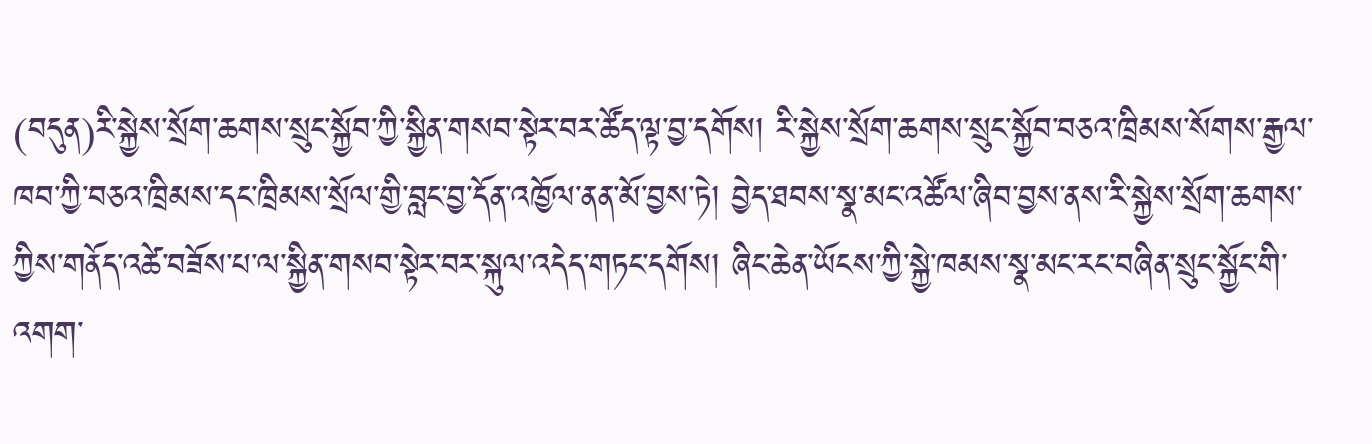(བདུན)རི་སྐྱེས་སྲོག་ཆགས་སྲུང་སྐྱོབ་ཀྱི་སྐྱིན་གསབ་སྟེར་བར་ཚོད་ལྟ་བྱ་དགོས། རི་སྐྱེས་སྲོག་ཆགས་སྲུང་སྐྱོབ་བཅའ་ཁྲིམས་སོགས་རྒྱལ་ཁབ་ཀྱི་བཅའ་ཁྲིམས་དང་ཁྲིམས་སྲོལ་གྱི་བླང་བྱ་དོན་འཁྱོལ་ནན་མོ་བྱས་ཏེ། བྱེད་ཐབས་སྣ་མང་འཚོལ་ཞིབ་བྱས་ནས་རི་སྐྱེས་སྲོག་ཆགས་ཀྱིས་གནོད་འཚེ་བཟོས་པ་ལ་སྐྱིན་གསབ་སྟེར་བར་སྐུལ་འདེད་གཏང་དགོས། ཞིང་ཆེན་ཡོངས་ཀྱི་སྐྱེ་ཁམས་སྣ་མང་རང་བཞིན་སྲུང་སྐྱོང་གི་འགག་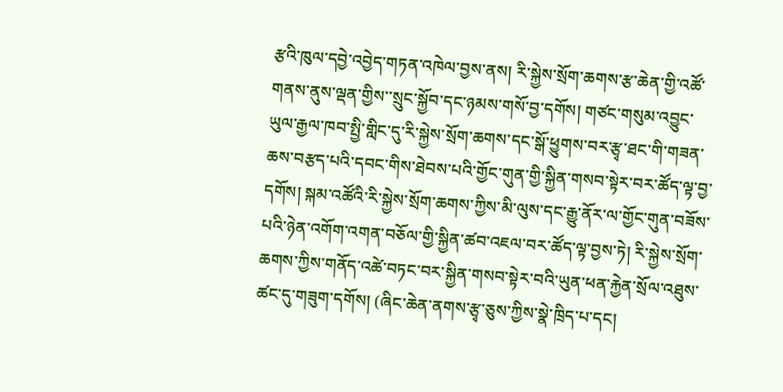རྩའི་ཁུལ་དབྱེ་འབྱེད་གཏན་འཁེལ་བྱས་ནས། རི་སྐྱེས་སྲོག་ཆགས་རྩ་ཆེན་གྱི་འཚོ་གནས་ནུས་ལྡན་གྱིས་་སྲུང་སྐྱོབ་དང་ཉམས་གསོ་བྱ་དགོས། གཙང་གསུམ་འབྱུང་ཡུལ་རྒྱལ་ཁབ་སྤྱི་གླིང་དུ་རི་སྐྱེས་སྲོག་ཆགས་དང་སྒོ་ཕྱུགས་བར་རྩྭ་ཐང་གི་གཟན་ཆས་བརྩད་པའི་དབང་གིས་ཐེབས་པའི་གྱོང་གུན་གྱི་སྐྱིན་གསབ་སྟེར་བར་ཚོད་ལྟ་བྱ་དགོས། སྐམ་འཚོའི་རི་སྐྱེས་སྲོག་ཆགས་ཀྱིས་མི་ལུས་དང་རྒྱུ་ནོར་ལ་གྱོང་གུན་བཟོས་པའི་ཉེན་འགོག་འགན་བཅོལ་གྱི་སྐྱིན་ཚབ་འཇལ་བར་ཚོད་ལྟ་བྱས་ཏེ། རི་སྐྱེས་སྲོག་ཆགས་ཀྱིས་གནོད་འཚེ་བཏང་བར་སྐྱིན་གསབ་སྟེར་བའི་ཡུན་ཕན་རྐྱེན་སྲོལ་འཐུས་ཚང་དུ་གཟུག་དགོས། (ཞིང་ཆེན་ནགས་རྩྭ་ཅུས་ཀྱིས་སྣེ་ཁྲིད་པ་དང།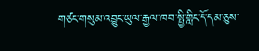གཙང་གསུམ་འབྱུང་ཡུལ་རྒྱལ་ཁབ་སྤྱི་གླིང་དོ་དམ་ཅུས་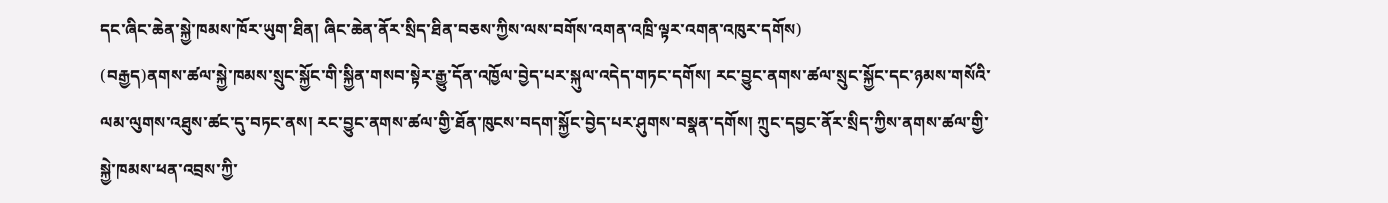དང་ཞིང་ཆེན་སྐྱེ་ཁམས་ཁོར་ཡུག་ཐིན། ཞིང་ཆེན་ནོར་སྲིད་ཐིན་བཅས་ཀྱིས་ལས་བགོས་འགན་འཁྲི་ལྟར་འགན་འཁུར་དགོས)
(བརྒྱད)ནགས་ཚལ་སྐྱེ་ཁམས་སྲུང་སྐྱོང་གི་སྐྱིན་གསབ་སྟེར་རྒྱུ་དོན་འཁྱོལ་བྱེད་པར་སྐུལ་འདེད་གཏང་དགོས། རང་བྱུང་ནགས་ཚལ་སྲུང་སྐྱོང་དང་ཉམས་གསོའི་ལམ་ལུགས་འཐུས་ཚང་དུ་བཏང་ནས། རང་བྱུང་ནགས་ཚལ་གྱི་ཐོན་ཁུངས་བདག་སྐྱོང་བྱེད་པར་ཤུགས་བསྣན་དགོས། ཀྲུང་དབྱང་ནོར་སྲིད་ཀྱིས་ནགས་ཚལ་གྱི་སྐྱེ་ཁམས་ཕན་འབྲས་ཀྱི་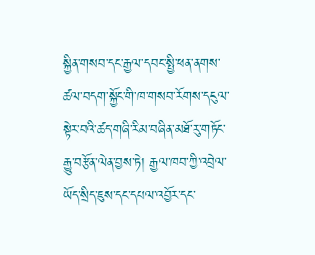སྐྱིན་གསབ་དང་རྒྱལ་དབང་སྤྱི་ཕན་ནགས་ཚལ་བདག་སྐྱོང་གི་ཁ་གསབ་རོགས་དངུལ་སྟེར་བའི་ཚད་གཞི་རིམ་བཞིན་མཐོ་རུ་གཏོང་རྒྱུ་བརྩོན་ལེན་བྱས་ཏེ། རྒྱལ་ཁབ་ཀྱི་འབྲེལ་ཡོད་སྲིད་ཇུས་དང་དཔལ་འབྱོར་དང་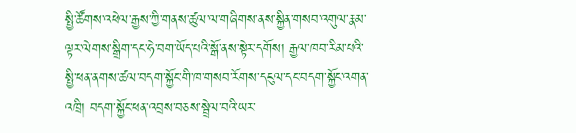སྤྱི་ཚོགས་འཕེལ་རྒྱས་ཀྱི་གནས་ཚུལ་ལ་གཞིགས་ནས་སྐྱིན་གསབ་འགུལ་རྣམ་ལྟར་ལེགས་སྒྲིག་དང་ཧེ་བག་ཡོད་པའི་སྒོ་ནས་སྟེར་དགོས། རྒྱལ་ཁབ་རིམ་པའི་སྤྱི་ཕན་ནགས་ཚལ་བདག་སྐྱོང་གི་ཁ་གསབ་རོགས་དངུལ་དང་བདག་སྐྱོང་འགན་འཁྲི། བདག་སྐྱོང་ཕན་འབྲས་བཅས་སྦྲེལ་བའི་ཡར་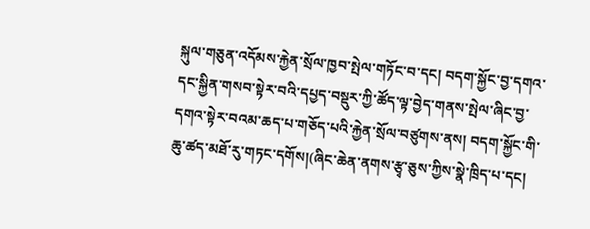སྐུལ་གཅུན་འདོམས་རྐྱེན་སྲོལ་ཁྱབ་སྤེལ་གཏོང་བ་དང། བདག་སྐྱོང་བྱ་དགའ་དང་སྐྱིན་གསབ་སྟེར་བའི་དཔྱད་བསྡུར་ཀྱི་ཚོད་ལྟ་བྱེད་གནས་སྤེལ་ཞིང་བྱ་དགའ་སྟེར་བའམ་ཆད་པ་གཅོད་པའི་རྐྱེན་སྲོལ་བཙུགས་ནས། བདག་སྐྱོང་གི་ཆུ་ཚད་མཐོ་རུ་གཏང་དགོས།(ཞིང་ཆེན་ནགས་རྩྭ་ཅུས་ཀྱིས་སྣེ་ཁྲིད་པ་དང།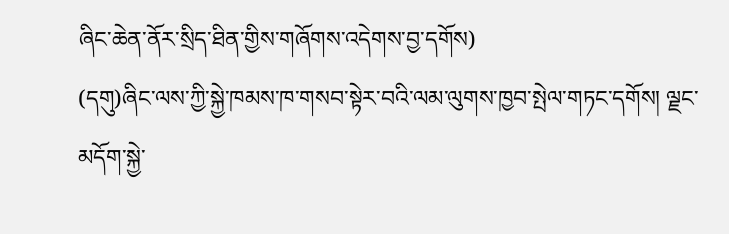ཞིང་ཆེན་ནོར་སྲིད་ཐིན་གྱིས་གཞོགས་འདེགས་བྱ་དགོས)
(དགུ)ཞིང་ལས་ཀྱི་སྐྱེ་ཁམས་ཁ་གསབ་སྟེར་བའི་ལམ་ལུགས་ཁྱབ་སྤེལ་གཏང་དགོས། ལྗང་མདོག་སྐྱེ་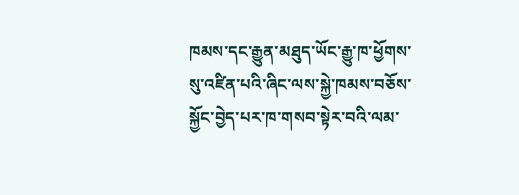ཁམས་དང་རྒྱུན་མཐུད་ཡོང་རྒྱུ་ཁ་ཕྱོགས་སུ་འཛིན་པའི་ཞིང་ལས་སྐྱེ་ཁམས་བཅོས་སྐྱོང་བྱེད་པར་ཁ་གསབ་སྟེར་བའི་ལམ་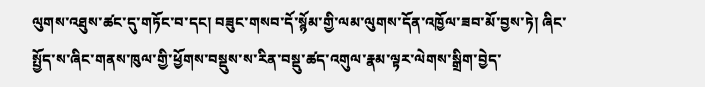ལུགས་འཐུས་ཚང་དུ་གཏོང་བ་དང། བཟུང་གསབ་དོ་སྙོམ་གྱི་ལམ་ལུགས་དོན་འཁྱོལ་ཟབ་མོ་བྱས་ཏེ། ཞིང་སྤྱོད་ས་ཞིང་གནས་ཁུལ་གྱི་ཕྱོགས་བསྡུས་ས་རིན་བསྡུ་ཚད་འགུལ་རྣམ་ལྟར་ལེགས་སྒྲིག་བྱེད་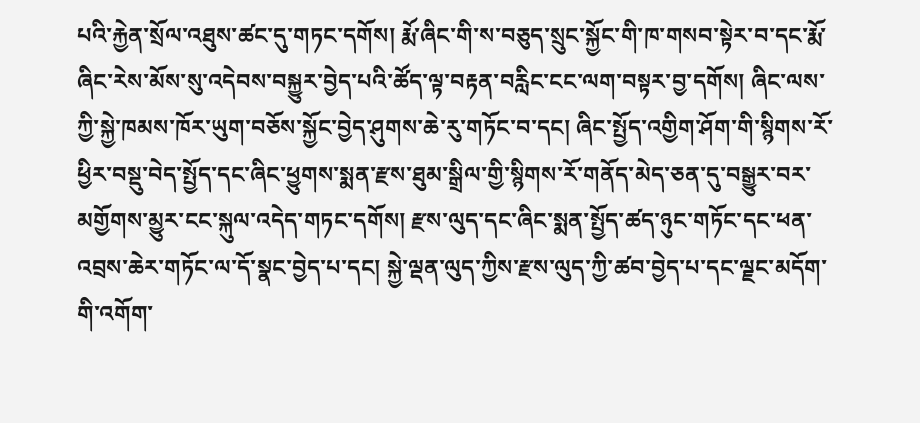པའི་རྐྱེན་སྲོལ་འཐུས་ཚང་དུ་གཏང་དགོས། རྨོ་ཞིང་གི་ས་བཅུད་སྲུང་སྐྱོང་གི་ཁ་གསབ་སྟེར་བ་དང་རྨོ་ཞིང་རེས་མོས་སུ་འདེབས་བསྐྱུར་བྱེད་པའི་ཚོད་ལྟ་བརྟན་བརླིང་ངང་ལག་བསྟར་བྱ་དགོས། ཞིང་ལས་ཀྱི་སྐྱེ་ཁམས་ཁོར་ཡུག་བཅོས་སྐྱོང་བྱེད་ཤུགས་ཆེ་རུ་གཏོང་བ་དང། ཞིང་སྤྱོད་འགྱིག་ཤོག་གི་སྙིགས་རོ་ཕྱིར་བསྡུ་བེད་སྤྱོད་དང་ཞིང་ཕྱུགས་སྨན་རྫས་ཐུམ་སྒྲིལ་གྱི་སྙིགས་རོ་གནོད་མེད་ཅན་དུ་བསྒྱུར་བར་མགྱོགས་མྱུར་ངང་སྐུལ་འདེད་གཏང་དགོས། རྫས་ལུད་དང་ཞིང་སྨན་སྤྱོད་ཚད་ཉུང་གཏོང་དང་ཕན་འབྲས་ཆེར་གཏོང་ལ་དོ་སྣང་བྱེད་པ་དང། སྐྱེ་ལྡན་ལུད་ཀྱིས་རྫས་ལུད་ཀྱི་ཚབ་བྱེད་པ་དང་ལྗང་མདོག་གི་འགོག་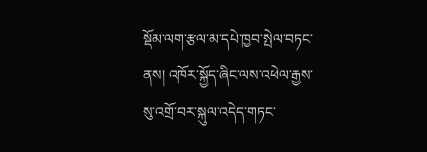སྡོམ་ལག་རྩལ་མ་དཔེ་ཁྱབ་སྤེལ་བཏང་ནས། འཁོར་སྐྱོད་ཞིང་ལས་འཕེལ་རྒྱས་སུ་འགྲོ་བར་སྐུལ་འདེད་གཏང་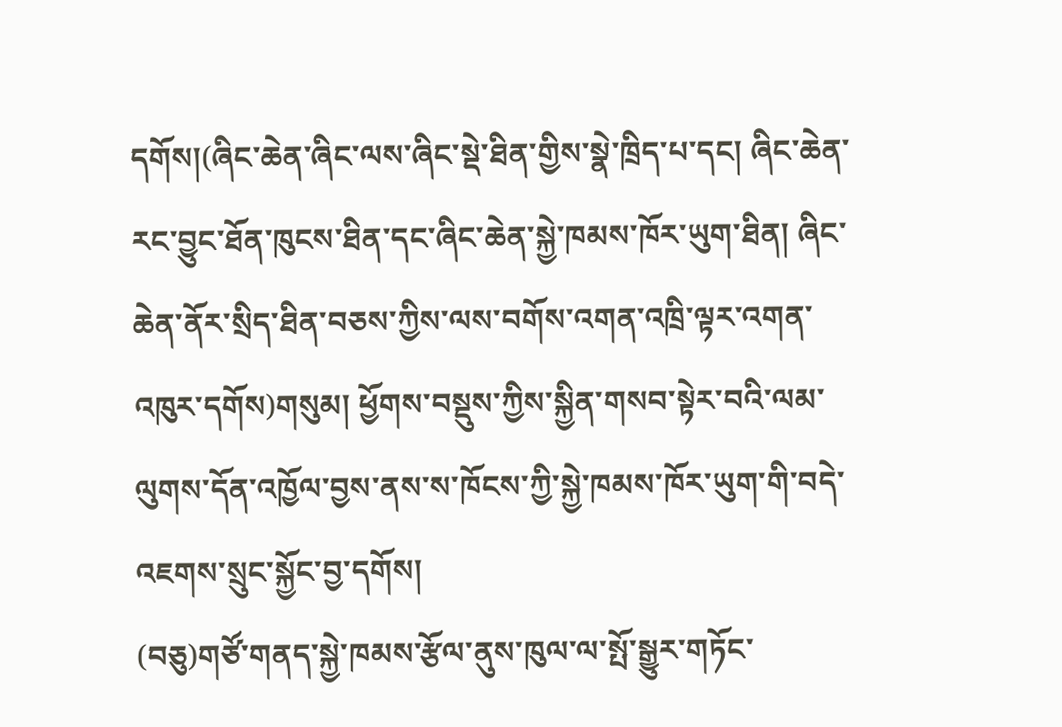དགོས།(ཞིང་ཆེན་ཞིང་ལས་ཞིང་སྡེ་ཐིན་གྱིས་སྣེ་ཁྲིད་པ་དང། ཞིང་ཆེན་རང་བྱུང་ཐོན་ཁུངས་ཐིན་དང་ཞིང་ཆེན་སྐྱེ་ཁམས་ཁོར་ཡུག་ཐིན། ཞིང་ཆེན་ནོར་སྲིད་ཐིན་བཅས་ཀྱིས་ལས་བགོས་འགན་འཁྲི་ལྟར་འགན་འཁུར་དགོས)གསུམ། ཕྱོགས་བསྡུས་ཀྱིས་སྐྱིན་གསབ་སྟེར་བའི་ལམ་ལུགས་དོན་འཁྱོལ་བྱས་ནས་ས་ཁོངས་ཀྱི་སྐྱེ་ཁམས་ཁོར་ཡུག་གི་བདེ་འཇགས་སྲུང་སྐྱོང་བྱ་དགོས།
(བཅུ)གཙོ་གནད་སྐྱེ་ཁམས་རྩོལ་ནུས་ཁུལ་ལ་སྤོ་སྒྱུར་གཏོང་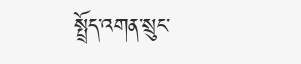སྤྲོད་འགན་སྲུང་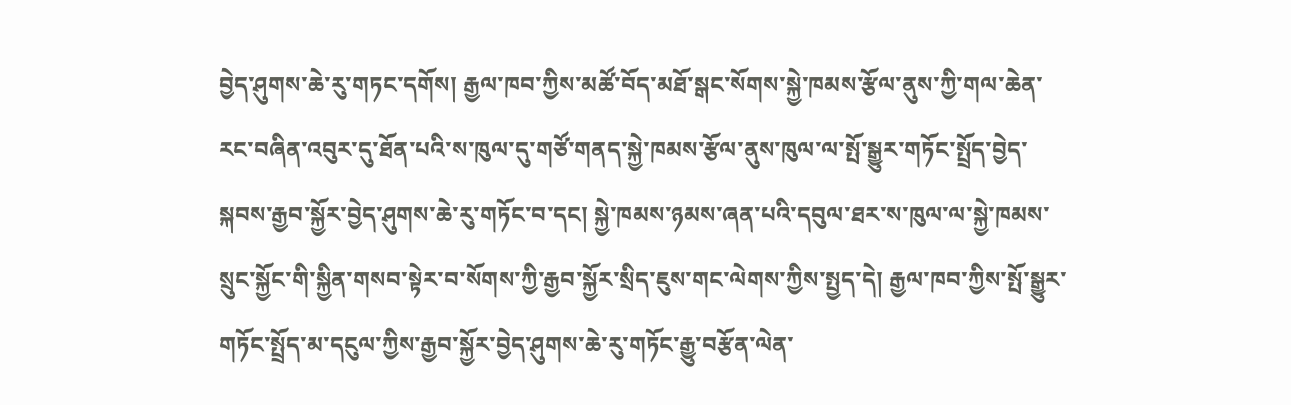བྱེད་ཤུགས་ཆེ་རུ་གཏང་དགོས། རྒྱལ་ཁབ་ཀྱིས་མཚོ་བོད་མཐོ་སྒང་སོགས་སྐྱེ་ཁམས་རྩོལ་ནུས་ཀྱི་གལ་ཆེན་རང་བཞིན་འབུར་དུ་ཐོན་པའི་ས་ཁུལ་དུ་གཙོ་གནད་སྐྱེ་ཁམས་རྩོལ་ནུས་ཁུལ་ལ་སྤོ་སྒྱུར་གཏོང་སྤྲོད་བྱེད་སྐབས་རྒྱབ་སྐྱོར་བྱེད་ཤུགས་ཆེ་རུ་གཏོང་བ་དང། སྐྱེ་ཁམས་ཉམས་ཞན་པའི་དབུལ་ཐར་ས་ཁུལ་ལ་སྐྱེ་ཁམས་སྲུང་སྐྱོང་གི་སྐྱིན་གསབ་སྟེར་བ་སོགས་ཀྱི་རྒྱབ་སྐྱོར་སྲིད་ཇུས་གང་ལེགས་ཀྱིས་སྤྱད་དེ། རྒྱལ་ཁབ་ཀྱིས་སྤོ་སྒྱུར་གཏོང་སྤྲོད་མ་དངུལ་ཀྱིས་རྒྱབ་སྐྱོར་བྱེད་ཤུགས་ཆེ་རུ་གཏོང་རྒྱུ་བརྩོན་ལེན་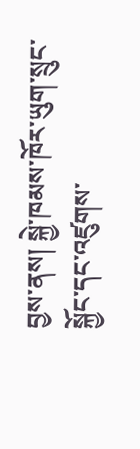བྱས་ནས། སྐྱེ་ཁམས་ཁོར་ཡུག་སྲུང་སྐྱོང་དང་འཛུགས་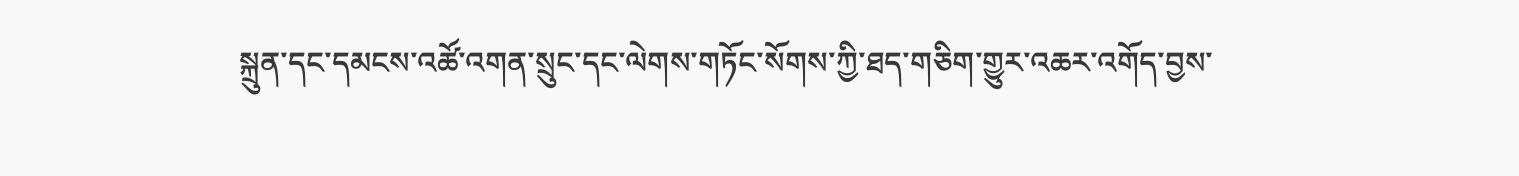སྐྲུན་དང་དམངས་འཚོ་འགན་སྲུང་དང་ལེགས་གཏོང་སོགས་ཀྱི་ཐད་གཅིག་གྱུར་འཆར་འགོད་བྱས་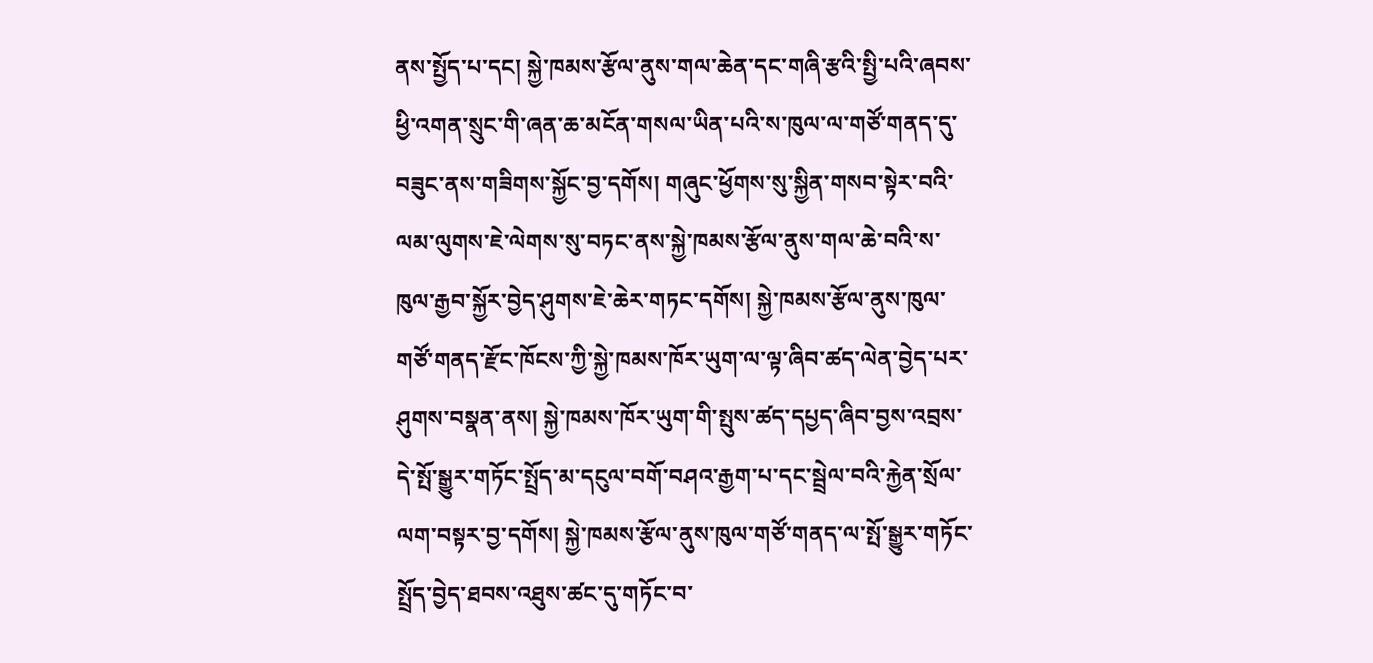ནས་སྤྱོད་པ་དང། སྐྱེ་ཁམས་རྩོལ་ནུས་གལ་ཆེན་དང་གཞི་རྩའི་སྤྱི་པའི་ཞབས་ཕྱི་འགན་སྲུང་གི་ཞན་ཆ་མངོན་གསལ་ཡིན་པའི་ས་ཁུལ་ལ་གཙོ་གནད་དུ་བཟུང་ནས་གཟིགས་སྐྱོང་བྱ་དགོས། གཞུང་ཕྱོགས་སུ་སྐྱིན་གསབ་སྟེར་བའི་ལམ་ལུགས་ཇེ་ལེགས་སུ་བཏང་ནས་སྐྱེ་ཁམས་རྩོལ་ནུས་གལ་ཆེ་བའི་ས་ཁུལ་རྒྱབ་སྐྱོར་བྱེད་ཤུགས་ཇེ་ཆེར་གཏང་དགོས། སྐྱེ་ཁམས་རྩོལ་ནུས་ཁུལ་གཙོ་གནད་རྫོང་ཁོངས་ཀྱི་སྐྱེ་ཁམས་ཁོར་ཡུག་ལ་ལྟ་ཞིབ་ཚད་ལེན་བྱེད་པར་ཤུགས་བསྣན་ནས། སྐྱེ་ཁམས་ཁོར་ཡུག་གི་སྤུས་ཚད་དཔྱད་ཞིབ་བྱས་འབྲས་དེ་སྤོ་སྒྱུར་གཏོང་སྤྲོད་མ་དངུལ་བགོ་བཤའ་རྒྱག་པ་དང་སྦྲེལ་བའི་རྐྱེན་སྲོལ་ལག་བསྟར་བྱ་དགོས། སྐྱེ་ཁམས་རྩོལ་ནུས་ཁུལ་གཙོ་གནད་ལ་སྤོ་སྒྱུར་གཏོང་སྤྲོད་བྱེད་ཐབས་འཐུས་ཚང་དུ་གཏོང་བ་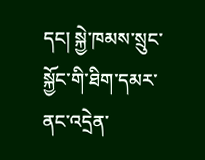དང། སྐྱེ་ཁམས་སྲུང་སྐྱོང་གི་ཐིག་དམར་ནང་འདྲེན་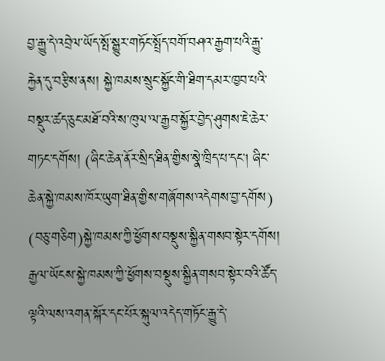བྱ་རྒྱུ་དེ་འབྲེལ་ཡོད་སྤོ་སྒྱུར་གཏོང་སྤྲོད་བགོ་བཤའ་རྒྱག་པའི་རྒྱུ་རྐྱེན་དུ་བརྩིས་ནས། སྐྱེ་ཁམས་སྲུང་སྐྱོང་གི་ཐིག་དམར་ཁྱབ་པའི་བསྡུར་ཚད་ཅུང་མཐོ་བའི་ས་ཁུལ་ལ་རྒྱབ་སྐྱོར་བྱེད་ཤུགས་ཇེ་ཆེར་གཏང་དགོས། (ཞིང་ཆེན་ནོར་སྲིད་ཐིན་གྱིས་སྣེ་ཁྲིད་པ་དང། ཞིང་ཆེན་སྐྱེ་ཁམས་ཁོར་ཡུག་ཐིན་གྱིས་གཞོགས་འདེགས་བྱ་དགོས)
(བཅུ་གཅིག)སྐྱེ་ཁམས་ཀྱི་ཕྱོགས་བསྡུས་སྐྱིན་གསབ་སྟེར་དགོས། རྒྱལ་ཡོངས་སྐྱེ་ཁམས་ཀྱི་ཕྱོགས་བསྡུས་སྐྱིན་གསབ་སྟེར་བའི་ཚོད་ལྟའི་ལས་འགན་སྐོར་དང་པོར་སྐུལ་འདེད་གཏོང་རྒྱུ་དེ་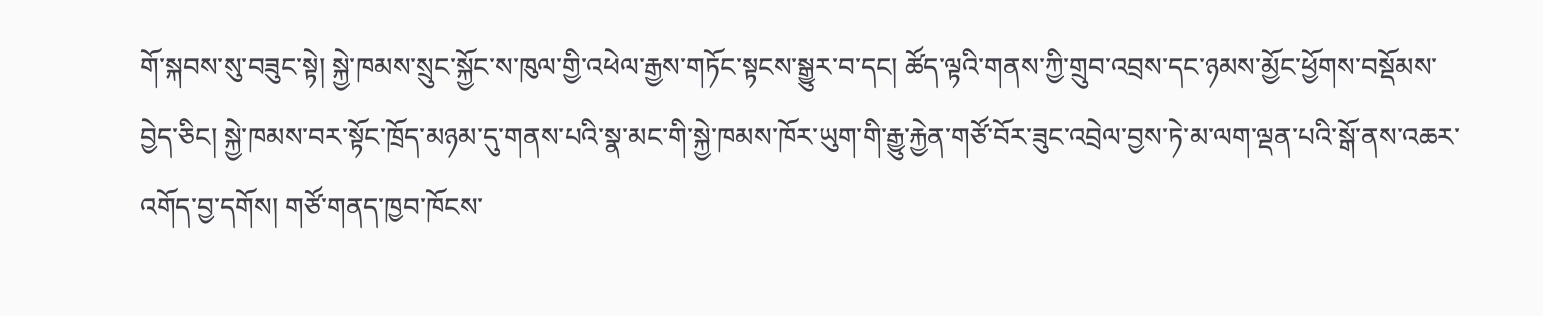གོ་སྐབས་སུ་བཟུང་སྟེ། སྐྱེ་ཁམས་སྲུང་སྐྱོང་ས་ཁུལ་གྱི་འཕེལ་རྒྱས་གཏོང་སྟངས་སྒྱུར་བ་དང། ཚོད་ལྟའི་གནས་ཀྱི་གྲུབ་འབྲས་དང་ཉམས་མྱོང་ཕྱོགས་བསྡོམས་བྱེད་ཅིང། སྐྱེ་ཁམས་བར་སྟོང་ཁྲོད་མཉམ་དུ་གནས་པའི་སྣ་མང་གི་སྐྱེ་ཁམས་ཁོར་ཡུག་གི་རྒྱུ་རྐྱེན་གཙོ་བོར་ཟུང་འབྲེལ་བྱས་ཏེ་མ་ལག་ལྡན་པའི་སྒོ་ནས་འཆར་འགོད་བྱ་དགོས། གཙོ་གནད་ཁྱབ་ཁོངས་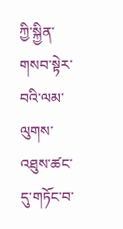ཀྱི་སྐྱིན་གསབ་སྟེར་བའི་ལམ་ལུགས་འཐུས་ཚང་དུ་གཏོང་བ་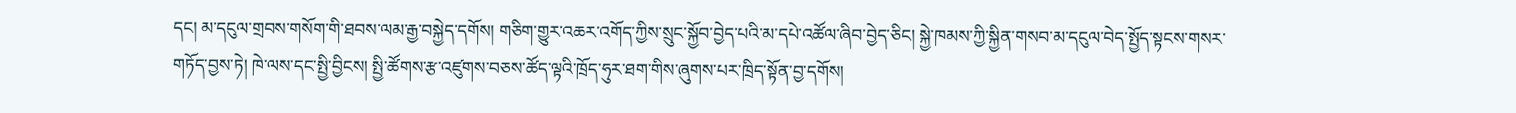དང། མ་དངུལ་གྲབས་གསོག་གི་ཐབས་ལམ་རྒྱ་བསྐྱེད་དགོས། གཅིག་གྱུར་འཆར་འགོད་ཀྱིས་སྲུང་སྐྱོབ་བྱེད་པའི་མ་དཔེ་འཚོལ་ཞིབ་བྱེད་ཅིང། སྐྱེ་ཁམས་ཀྱི་སྐྱིན་གསབ་མ་དངུལ་བེད་སྤྱོད་སྟངས་གསར་གཏོད་བྱས་ཏེ། ཁེ་ལས་དང་སྤྱི་བྱིངས། སྤྱི་ཚོགས་རྩ་འཛུགས་བཅས་ཚོད་ལྟའི་ཁྲོད་ཧུར་ཐག་གིས་ཞུགས་པར་ཁྲིད་སྟོན་བྱ་དགོས།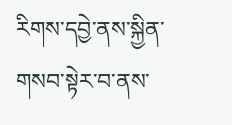རིགས་དབྱེ་ནས་སྐྱིན་གསབ་སྟེར་བ་ནས་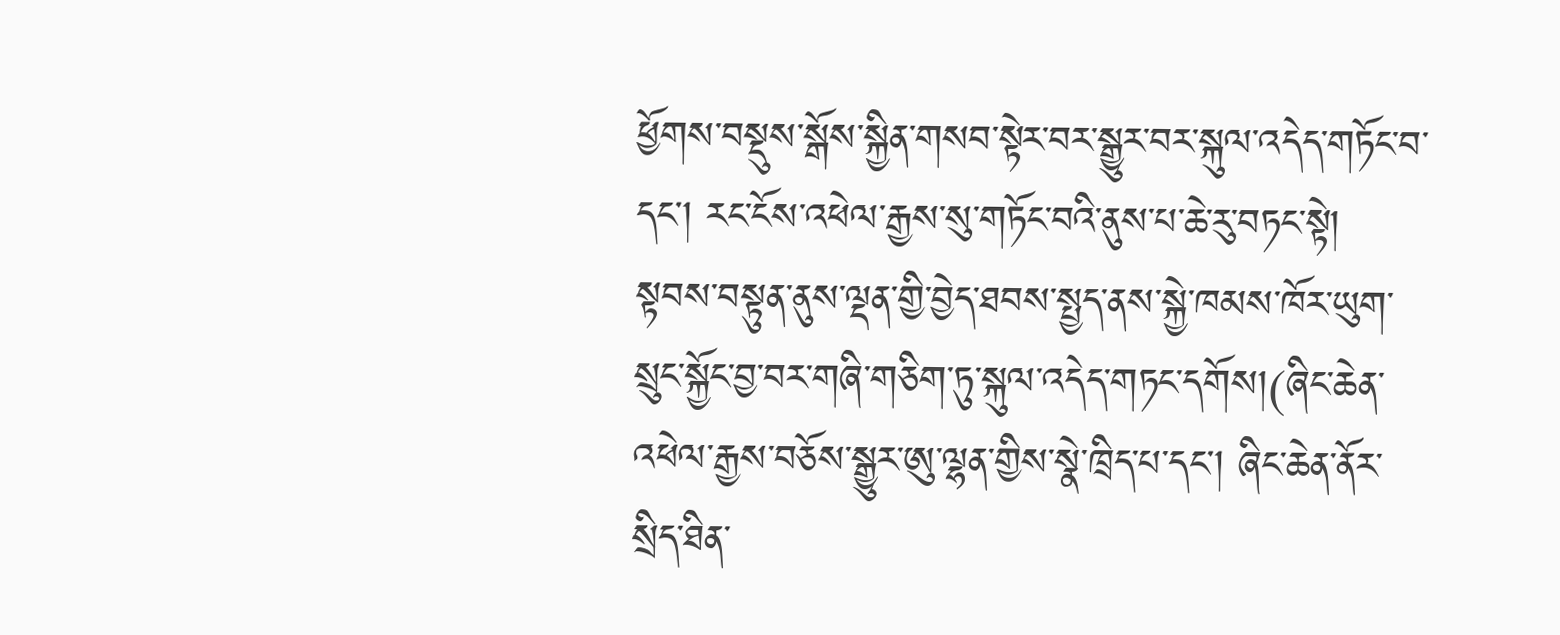ཕྱོགས་བསྡུས་སྒོས་སྐྱིན་གསབ་སྟེར་བར་སྒྱུར་བར་སྐུལ་འདེད་གཏོང་བ་དང། རང་ངོས་འཕེལ་རྒྱས་སུ་གཏོང་བའི་ནུས་པ་ཆེ་རུ་བཏང་སྟེ། སྟབས་བསྟུན་ནུས་ལྡན་གྱི་བྱེད་ཐབས་སྤྱད་ནས་སྐྱེ་ཁམས་ཁོར་ཡུག་སྲུང་སྐྱོང་བྱ་བར་གཞི་གཅིག་ཏུ་སྐུལ་འདེད་གཏང་དགོས།(ཞིང་ཆེན་འཕེལ་རྒྱས་བཅོས་སྒྱུར་ཨུ་ལྷན་གྱིས་སྣེ་ཁྲིད་པ་དང། ཞིང་ཆེན་ནོར་སྲིད་ཐིན་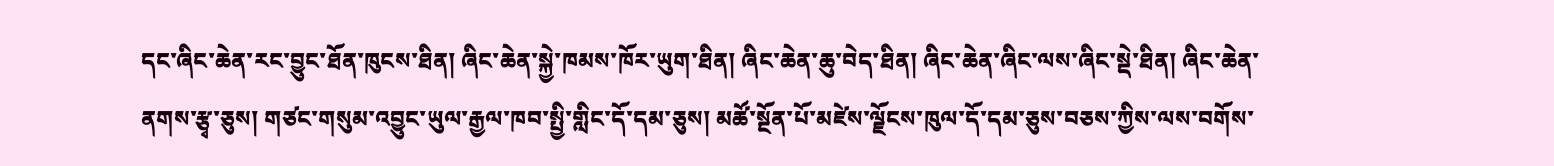དང་ཞིང་ཆེན་རང་བྱུང་ཐོན་ཁུངས་ཐིན། ཞིང་ཆེན་སྐྱེ་ཁམས་ཁོར་ཡུག་ཐིན། ཞིང་ཆེན་ཆུ་བེད་ཐིན། ཞིང་ཆེན་ཞིང་ལས་ཞིང་སྡེ་ཐིན། ཞིང་ཆེན་ནགས་རྩྭ་ཅུས། གཙང་གསུམ་འབྱུང་ཡུལ་རྒྱལ་ཁབ་སྤྱི་གླིང་དོ་དམ་ཅུས། མཚོ་སྔོན་པོ་མཛེས་ལྗོངས་ཁུལ་དོ་དམ་ཅུས་བཅས་ཀྱིས་ལས་བགོས་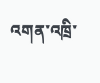འགན་འཁྲི་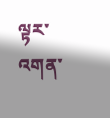ལྟར་འགན་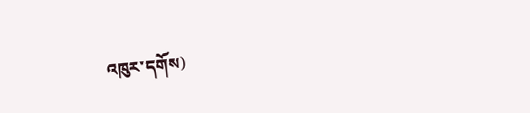འཁུར་དགོས)